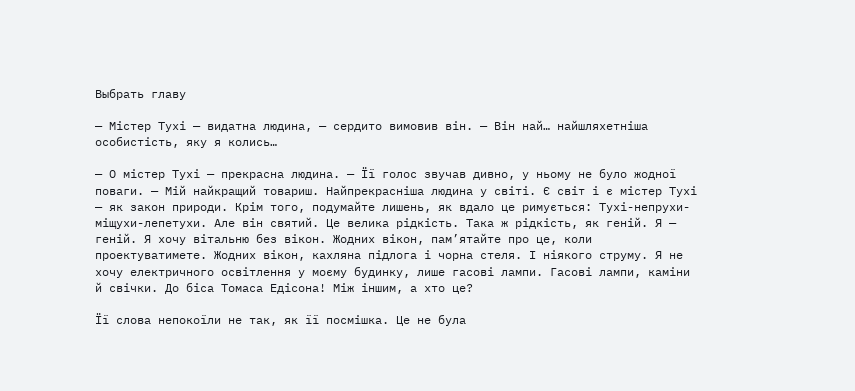Выбрать главу

— Містер Тухі — видатна людина, — сердито вимовив він. — Він най… найшляхетніша особистість, яку я колись…

— О містер Тухі — прекрасна людина. — Її голос звучав дивно, у ньому не було жодної поваги. — Мій найкращий товариш. Найпрекрасніша людина у світі. Є світ і є містер Тухі — як закон природи. Крім того, подумайте лишень, як вдало це римується: Тухі-непрухи-міщухи-лепетухи. Але він святий. Це велика рідкість. Така ж рідкість, як геній. Я — геній. Я хочу вітальню без вікон. Жодних вікон, пам’ятайте про це, коли проектуватимете. Жодних вікон, кахляна підлога і чорна стеля. І ніякого струму. Я не хочу електричного освітлення у моєму будинку, лише гасові лампи. Гасові лампи, каміни й свічки. До біса Томаса Едісона! Між іншим, а хто це?

Її слова непокоїли не так, як її посмішка. Це не була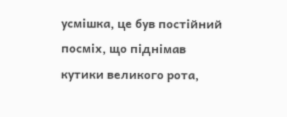усмішка, це був постійний посміх, що піднімав кутики великого рота,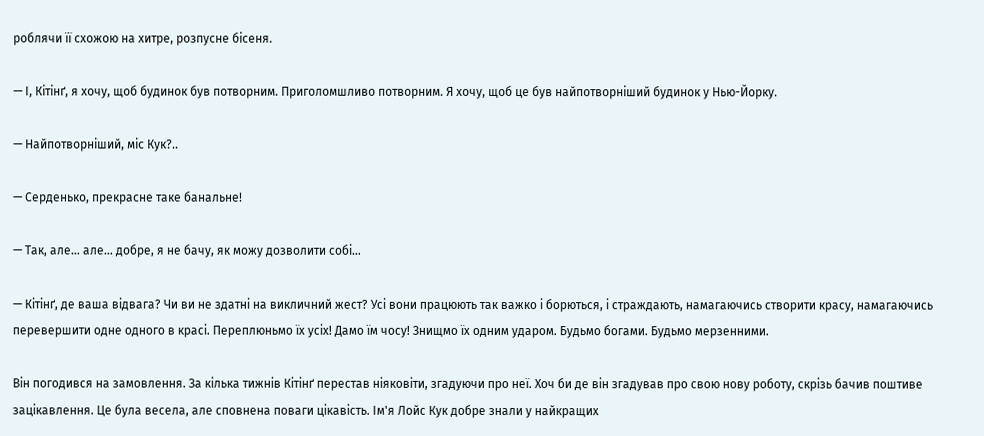роблячи її схожою на хитре, розпусне бісеня.

— І, Кітінґ, я хочу, щоб будинок був потворним. Приголомшливо потворним. Я хочу, щоб це був найпотворніший будинок у Нью-Йорку.

— Найпотворніший, міс Кук?..

— Серденько, прекрасне таке банальне!

— Так, але… але… добре, я не бачу, як можу дозволити собі…

— Кітінґ, де ваша відвага? Чи ви не здатні на викличний жест? Усі вони працюють так важко і борються, і страждають, намагаючись створити красу, намагаючись перевершити одне одного в красі. Переплюньмо їх усіх! Дамо їм чосу! Знищмо їх одним ударом. Будьмо богами. Будьмо мерзенними.

Він погодився на замовлення. За кілька тижнів Кітінґ перестав ніяковіти, згадуючи про неї. Хоч би де він згадував про свою нову роботу, скрізь бачив поштиве зацікавлення. Це була весела, але сповнена поваги цікавість. Ім'я Лойс Кук добре знали у найкращих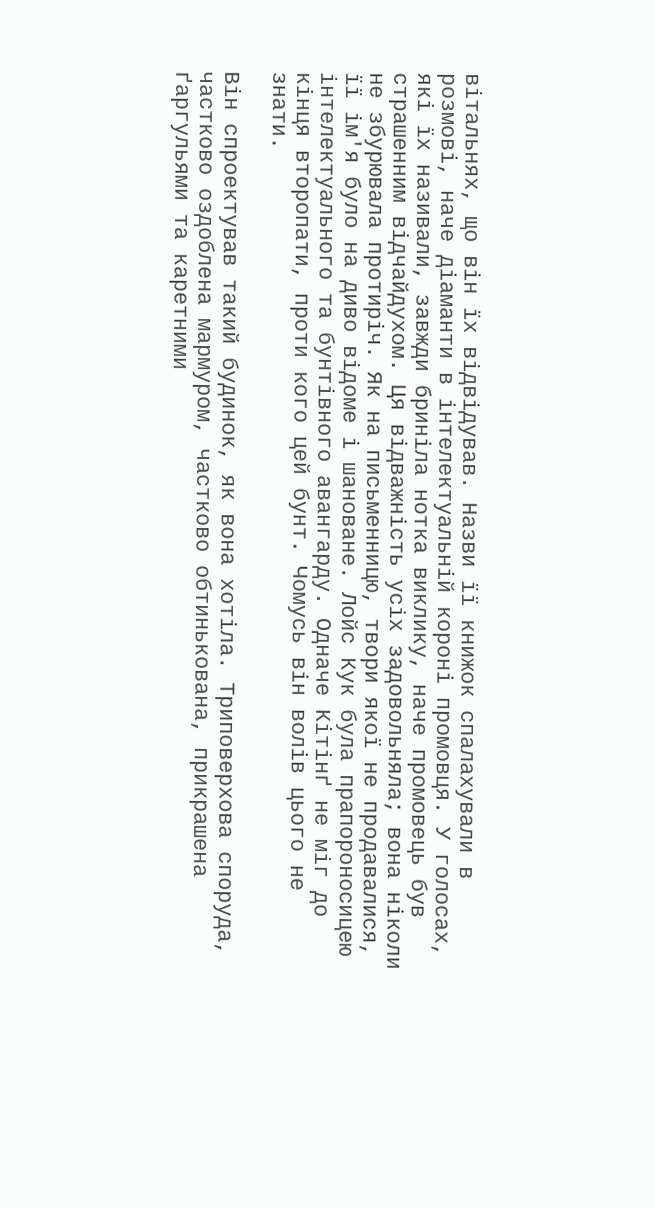вітальнях, що він їх відвідував. Назви її книжок спалахували в розмові, наче діаманти в інтелектуальній короні промовця. У голосах, які їх називали, завжди бриніла нотка виклику, наче промовець був страшенним відчайдухом. Ця відважність усіх задовольняла; вона ніколи не збурювала протиріч. Як на письменницю, твори якої не продавалися, її ім'я було на диво відоме і шановане. Лойс Кук була прапороносицею інтелектуального та бунтівного авангарду. Одначе Кітінґ не міг до кінця второпати, проти кого цей бунт. Чомусь він волів цього не знати.

Він спроектував такий будинок, як вона хотіла. Триповерхова споруда, частково оздоблена мармуром, частково обтинькована, прикрашена ґаргульями та каретними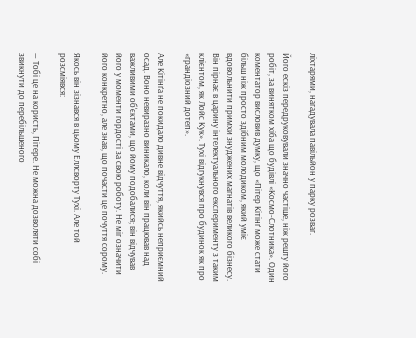ліхтарями, нагадувала павільйон у парку розваг.

Його ескіз передруковували значно частіше, ніж решту його робіт, за винятком хіба що будівлі «Космо-Слотника». Один коментатор висловив думку, що «Пітер Кітінґ може стати більш ніж просто здібним молодиком, який уміє вдовольнити примхи знуджених магнатів великого бізнесу. Він пірнає в царину інтелектуального експерименту з таким клієнтом, як Лойс Кук». Тухі відгукнувся про будинок як про «грандіозний дотеп».

Але Кітінґа не покидало дивне відчуття, якийсь неприємний осад. Воно невиразно виникало, коли він працював над важливими об'єктами, що йому подобалися; він відчував його у моменти гордості за свою роботу. Не міг означити його конкретно, але знав, що почасти це почуття сорому.

Якось він зізнався в цьому Еллсворту Тухі. Але той розсміявся:

— Тобі це на користь, Пітере. Не можна дозволяти собі звикнути до перебільшеного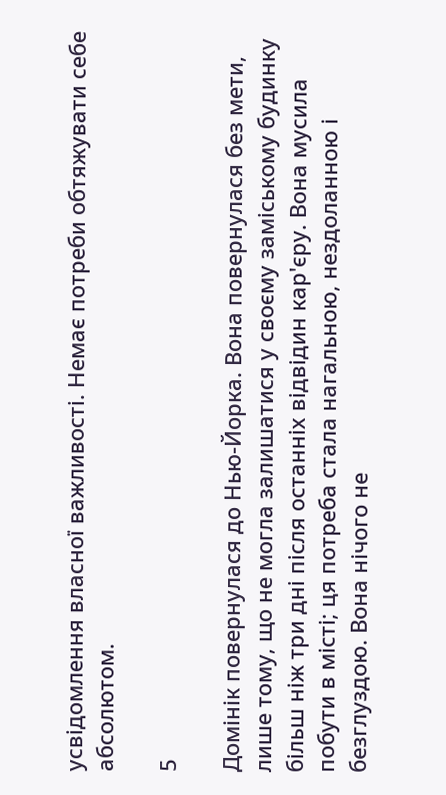усвідомлення власної важливості. Немає потреби обтяжувати себе абсолютом.

5

Домінік повернулася до Нью-Йорка. Вона повернулася без мети, лише тому, що не могла залишатися у своєму заміському будинку більш ніж три дні після останніх відвідин кар'єру. Вона мусила побути в місті; ця потреба стала нагальною, нездоланною і безглуздою. Вона нічого не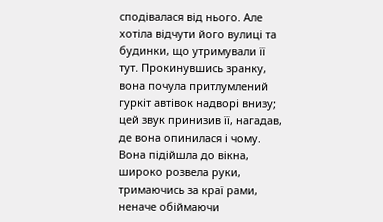сподівалася від нього. Але хотіла відчути його вулиці та будинки, що утримували її тут. Прокинувшись зранку, вона почула притлумлений гуркіт автівок надворі внизу; цей звук принизив її, нагадав, де вона опинилася і чому. Вона підійшла до вікна, широко розвела руки, тримаючись за краї рами, неначе обіймаючи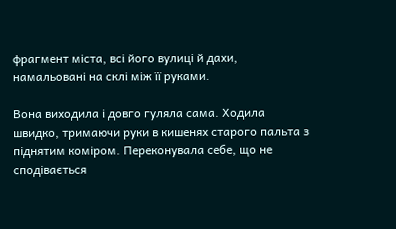фрагмент міста, всі його вулиці й дахи, намальовані на склі між її руками.

Вона виходила і довго гуляла сама. Ходила швидко, тримаючи руки в кишенях старого пальта з піднятим коміром. Переконувала себе, що не сподівається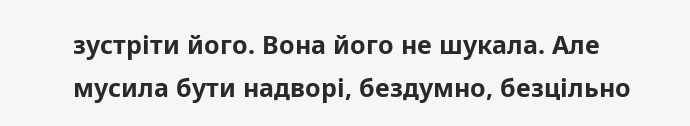зустріти його. Вона його не шукала. Але мусила бути надворі, бездумно, безцільно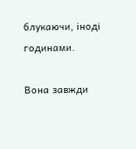блукаючи, іноді годинами.

Вона завжди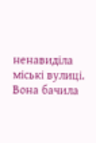ненавиділа міські вулиці. Вона бачила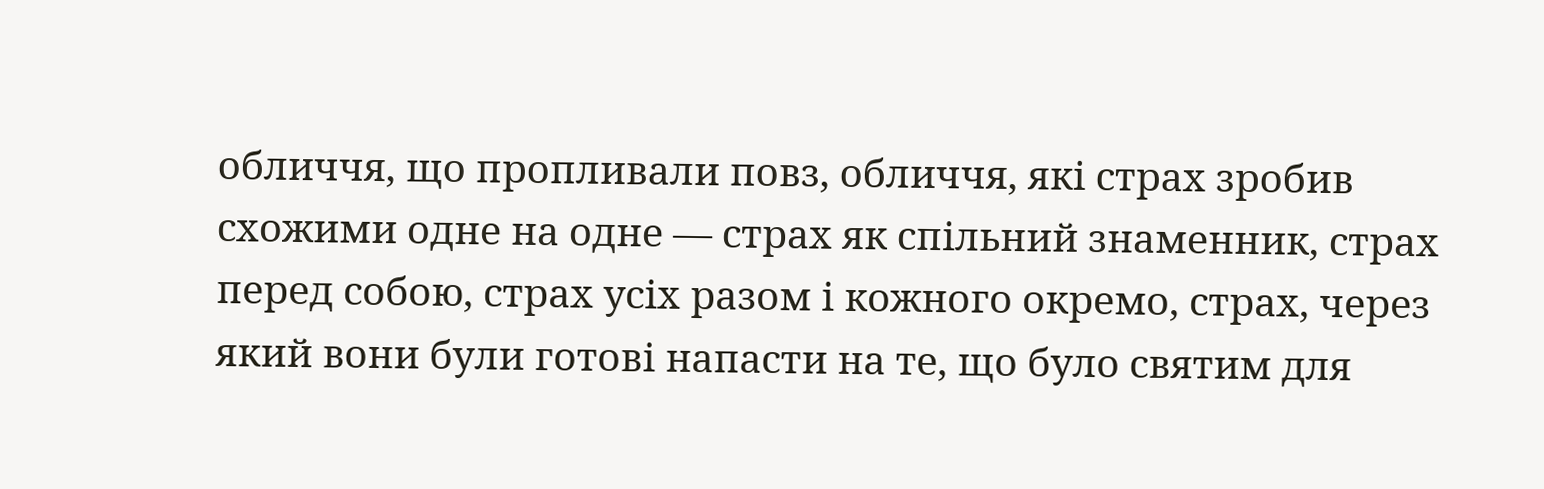обличчя, що пропливали повз, обличчя, які страх зробив схожими одне на одне — страх як спільний знаменник, страх перед собою, страх усіх разом і кожного окремо, страх, через який вони були готові напасти на те, що було святим для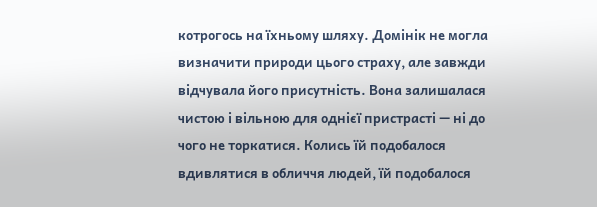котрогось на їхньому шляху. Домінік не могла визначити природи цього страху, але завжди відчувала його присутність. Вона залишалася чистою і вільною для однієї пристрасті — ні до чого не торкатися. Колись їй подобалося вдивлятися в обличчя людей, їй подобалося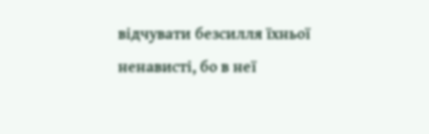відчувати безсилля їхньої ненависті, бо в неї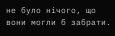не було нічого, що вони могли б забрати.